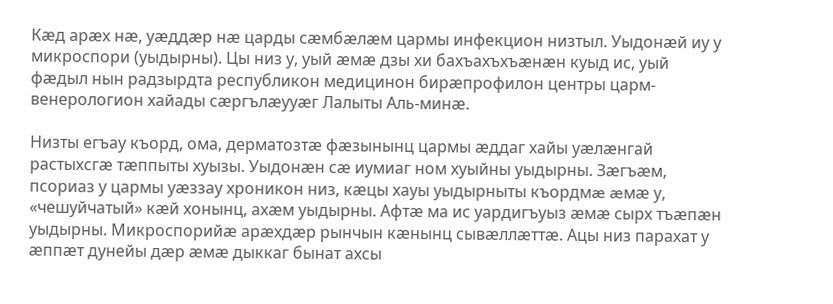Кæд арæх нæ, уæддæр нæ царды сæмбæлæм цармы инфекцион низтыл. Уыдонæй иу у микроспори (уыдырны). Цы низ у, уый æмæ дзы хи бахъахъхъæнæн куыд ис, уый фæдыл нын радзырдта республикон медицинон бирæпрофилон центры царм-венерологион хайады сæргълæууæг Лалыты Аль-минæ.

Низты егъау къорд, ома, дерматозтæ фæзынынц цармы æддаг хайы уæлæнгай растыхсгæ тæппыты хуызы. Уыдонæн сæ иумиаг ном хуыйны уыдырны. Зæгъæм, псориаз у цармы уæззау хроникон низ, кæцы хауы уыдырныты къордмæ æмæ у,  «чешуйчатый» кæй хонынц, ахæм уыдырны. Афтæ ма ис уардигъуыз æмæ сырх тъæпæн уыдырны. Микроспорийæ арæхдæр рынчын кæнынц сывæллæттæ. Ацы низ парахат у æппæт дунейы дæр æмæ дыккаг бынат ахсы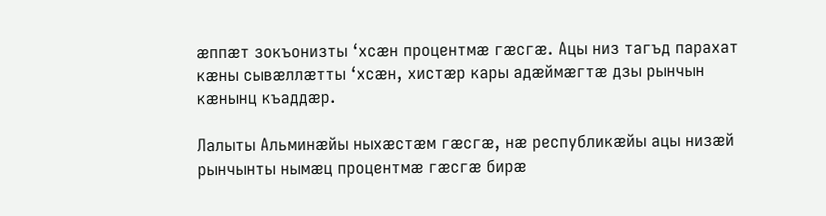æппæт зокъонизты ‘хсæн процентмæ гæсгæ. Ацы низ тагъд парахат кæны сывæллæтты ‘хсæн, хистæр кары адæймæгтæ дзы рынчын кæнынц къаддæр.

Лалыты Альминæйы ныхæстæм гæсгæ, нæ республикæйы ацы низæй рынчынты нымæц процентмæ гæсгæ бирæ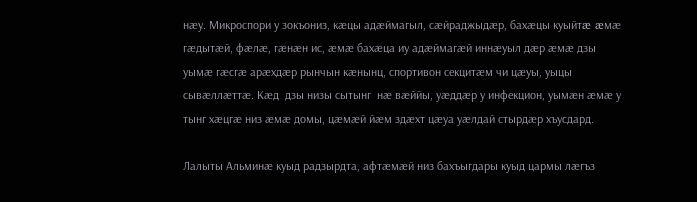нæу. Микроспори у зокъониз, кæцы адæймагыл, сæйраджыдæр, бахæцы куыйтæ æмæ гæдытæй, фæлæ, гæнæн ис, æмæ бахæца иу адæймагæй иннæуыл дæр æмæ дзы уымæ гæсгæ арæхдæр рынчын кæнынц, спортивон секцитæм чи цæуы, уыцы сывæллæттæ. Кæд  дзы низы сытынг  нæ вæййы, уæддæр у инфекцион, уымæн æмæ у тынг хæцгæ низ æмæ домы, цæмæй йæм здæхт цæуа уæлдай стырдæр хъусдард.

Лалыты Альминæ куыд радзырдта, афтæмæй низ бахъыгдары куыд цармы лæгъз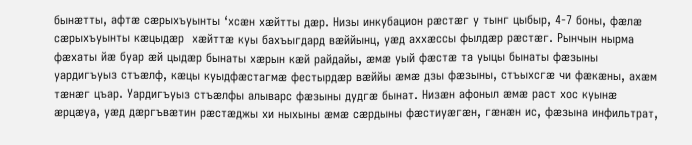бынæтты, афтæ сæрыхъуынты ‘хсæн хæйтты дæр. Низы инкубацион рæстæг у тынг цыбыр, 4-7 боны, фæлæ сæрыхъуынты кæцыдæр  хæйттæ куы бахъыгдард вæййынц, уæд аххæссы фылдæр рæстæг. Рынчын нырма фæхаты йæ буар æй цыдæр бынаты хæрын кæй райдайы, æмæ уый фæстæ та уыцы бынаты фæзыны уардигъуыз стъæлф, кæцы куыдфæстагмæ фестырдæр вæййы æмæ дзы фæзыны, стъыхсгæ чи фæкæны, ахæм тæнæг цъар. Уардигъуыз стъæлфы алыварс фæзыны дудгæ бынат. Низæн афоныл æмæ раст хос куынæ æрцæуа, уæд дæргъвæтин рæстæджы хи ныхыны æмæ сæрдыны фæстиуæгæн, гæнæн ис, фæзына инфильтрат,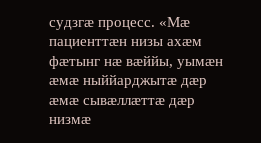судзгæ процесс. «Мæ пациенттæн низы ахæм фæтынг нæ вæййы, уымæн æмæ ныййарджытæ дæр æмæ сывæллæттæ дæр низмæ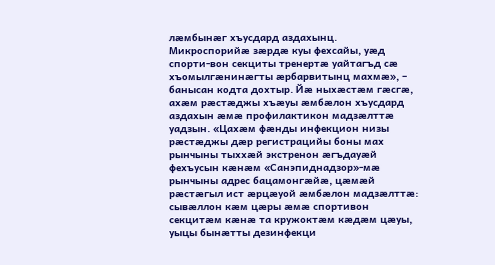лæмбынæг хъусдард аздахынц. Микроспорийæ зæрдæ куы фехсайы, уæд спорти-вон секциты тренертæ уайтагъд сæ хъомылгæнинæгты æрбарвитынц махмæ», – банысан кодта дохтыр. Йæ ныхæстæм гæсгæ, ахæм рæстæджы хъæуы æмбæлон хъусдард аздахын æмæ профилактикон мадзæлттæ уадзын. «Цахæм фæнды инфекцион низы рæстæджы дæр регистрацийы боны мах рынчыны тыххæй экстренон æгъдауæй фехъусын кæнæм «Санэпиднадзор»-мæ рынчыны адрес бацамонгæйæ, цæмæй рæстæгыл ист æрцæуой æмбæлон мадзæлттæ: сывæллон кæм цæры æмæ спортивон секцитæм кæнæ та кружоктæм кæдæм цæуы, уыцы бынæтты дезинфекци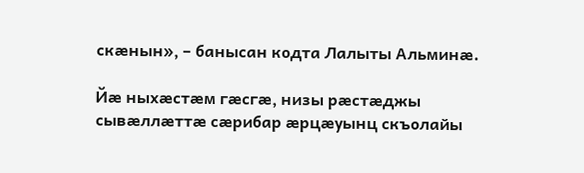скæнын», – банысан кодта Лалыты Альминæ.

Йæ ныхæстæм гæсгæ, низы рæстæджы сывæллæттæ сæрибар æрцæуынц скъолайы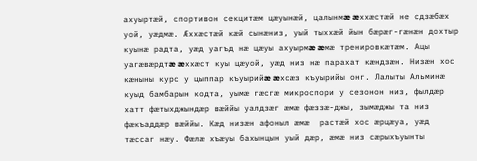ахуыртæй, спортивон секцитæм цæуынæй, цалынмæ æххæстæй не сдзæбæх уой, уæдмæ. Æххæстæй кæй сынæниз, уый тыххæй йын бæрæг-гæнæн дохтыр куынæ радта, уæд уагъд нæ цæуы ахуырмæ æмæ тренировкæтæм. Ацы уагæвæрдтæ æххæст куы цæуой, уæд низ нæ парахат кæндзæн. Низæн хос кæныны курс у цыппар къуырийæ æхсæз къуырийы онг. Лалыты Альминæ куыд бамбарын кодта, уымæ гæсгæ микроспори у сезонон низ, фылдæр хатт фæтыхджындæр вæййы уалдзæг æмæ фæззæ-джы, зымæджы та низ фæкъаддæр вæййы. Кæд низæн афоныл æмæ  растæй хос æрцæуа, уæд тæссаг нæу. Фæлæ хъæуы бахынцын уый дæр, æмæ низ сæрыхъуынты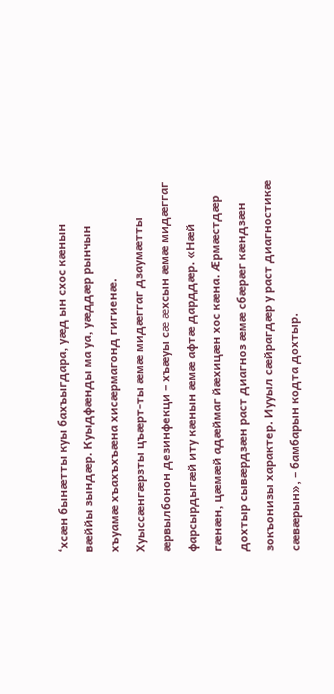‘хсæн бынæтты куы бахъыгдара, уæд ын схос кæнын вæййы зындæр. Куыдфæнды ма уа, уæддæр рынчын хъуамæ хъахъхъæна хисæрмагонд гигиенæ. Хуыссæнгæрзты цъæрт-ты æмæ мидæггаг дзаумæтты æрвылбонон дезинфекци – хъæуы сæ æхсын æмæ мидæггаг фарсырдыгæй иту кæнын æмæ афтæ дарддæр. «Нæй гæнæн, цæмæй адæймаг йæхицæн хос кæна. Æрмæстдæр дохтыр сывæрдзæн раст диагноз æмæ сбæрæг кæндзæн зокъонизы характер. Иууыл сæйрагдæр у раст диагностикæ сæвæрын», – бамбарын кодта дохтыр.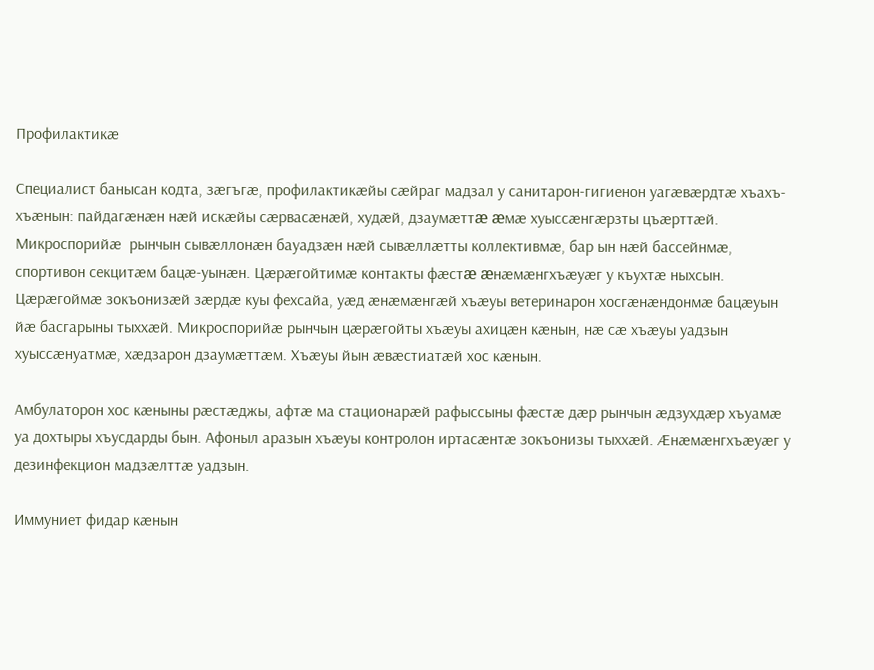Профилактикæ

Специалист банысан кодта, зæгъгæ, профилактикæйы сæйраг мадзал у санитарон-гигиенон уагæвæрдтæ хъахъ-хъæнын: пайдагæнæн нæй искæйы сæрвасæнæй, худæй, дзаумæттæ æмæ хуыссæнгæрзты цъæрттæй. Микроспорийæ  рынчын сывæллонæн бауадзæн нæй сывæллæтты коллективмæ, бар ын нæй бассейнмæ, спортивон секцитæм бацæ-уынæн. Цæрæгойтимæ контакты фæстæ æнæмæнгхъæуæг у къухтæ ныхсын. Цæрæгоймæ зокъонизæй зæрдæ куы фехсайа, уæд æнæмæнгæй хъæуы ветеринарон хосгæнæндонмæ бацæуын йæ басгарыны тыххæй. Микроспорийæ рынчын цæрæгойты хъæуы ахицæн кæнын, нæ сæ хъæуы уадзын хуыссæнуатмæ, хæдзарон дзаумæттæм. Хъæуы йын æвæстиатæй хос кæнын.

Амбулаторон хос кæныны рæстæджы, афтæ ма стационарæй рафыссыны фæстæ дæр рынчын æдзухдæр хъуамæ уа дохтыры хъусдарды бын. Афоныл аразын хъæуы контролон иртасæнтæ зокъонизы тыххæй. Æнæмæнгхъæуæг у дезинфекцион мадзæлттæ уадзын.

Иммуниет фидар кæнын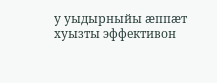у уыдырныйы æппæт хуызты эффективон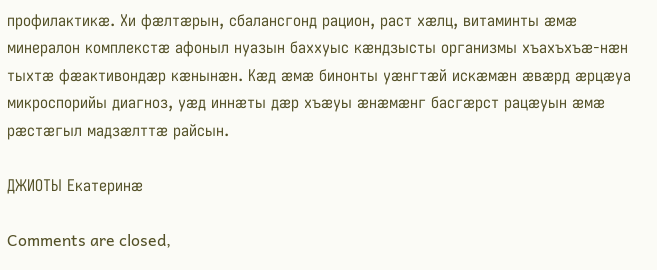профилактикæ. Хи фæлтæрын, сбалансгонд рацион, раст хæлц, витаминты æмæ минералон комплекстæ афоныл нуазын баххуыс кæндзысты организмы хъахъхъæ-нæн тыхтæ фæактивондæр кæнынæн. Кæд æмæ бинонты уæнгтæй искæмæн æвæрд æрцæуа микроспорийы диагноз, уæд иннæты дæр хъæуы æнæмæнг басгæрст рацæуын æмæ рæстæгыл мадзæлттæ райсын.

ДЖИОТЫ Екатеринæ

Comments are closed,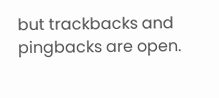but trackbacks and pingbacks are open.